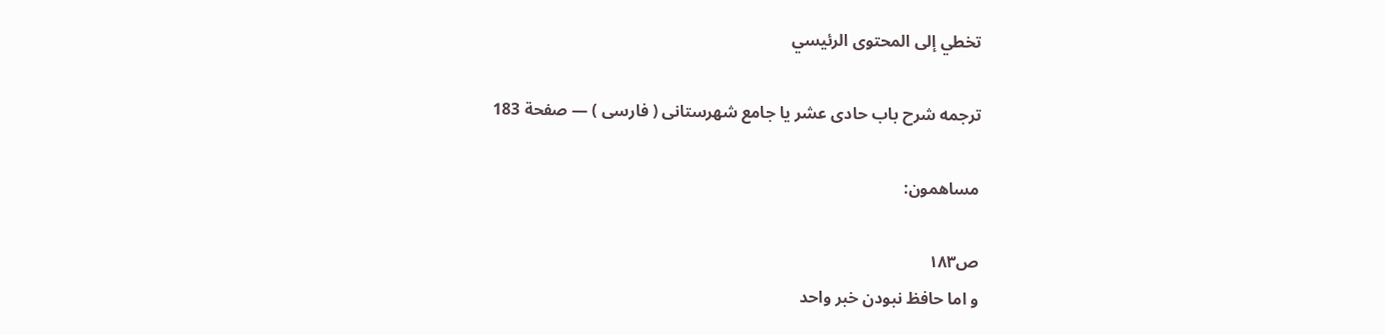تخطي إلى المحتوى الرئيسي

ترجمه شرح باب حادى عشر يا جامع شهرستانى ( فارسى ) — صفحة 183

مساهمون:

ص١٨٣
و اما حافظ نبودن خبر واحد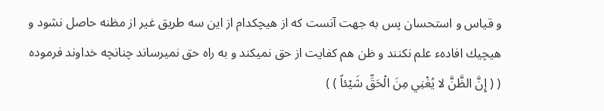و قياس و استحسان پس به جهت آنست كه از هيچكدام از اين سه طريق غير از مظنه حاصل نشود و هيچيك افادهء علم نكنند و ظن هم كفايت از حق نميكند و به راه حق نميرساند چنانچه خداوند فرموده
( ( إِنَّ الظَّنَّ لا يُغْنِي مِنَ الْحَقِّ شَيْئاً ) )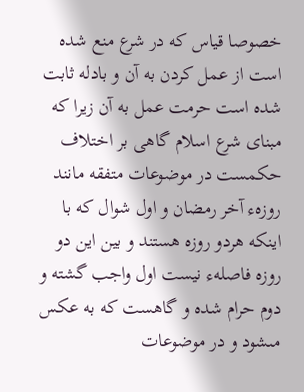خصوصا قياس كه در شرع منع شده است از عمل كردن به آن و بادله ثابت شده است حرمت عمل به آن زيرا كه مبناى شرع اسلام گاهى بر اختلاف حكمست در موضوعات متفقه مانند روزهء آخر رمضان و اول شوال كه با اينكه هردو روزه هستند و بين اين دو روزه فاصلهء نيست اول واجب گشته و دوم حرام شده و گاهست كه به عكس مىشود و در موضوعات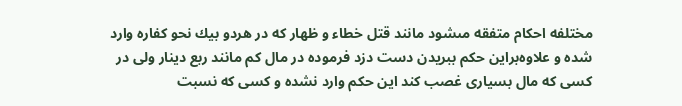مختلفه احكام متفقه مىشود مانند قتل خطاء و ظهار كه در هردو بيك نحو كفاره وارد شده و علاوه‌براين حكم ببريدن دست دزد فرموده در مال كم مانند ربع دينار ولى در كسى كه مال بسيارى غصب كند اين حكم وارد نشده و كسى كه نسبت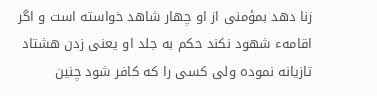زنا دهد بمؤمنى از او چهار شاهد خواسته است و اگر اقامهء شهود نكند حكم به جلد او يعنى زدن هشتاد تازيانه نموده ولى كسى را كه كافر شود چنين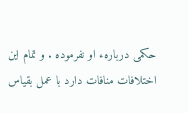حكمى دربارهء او نفرموده . و تمام اين اختلافات منافات دارد با عمل بقياس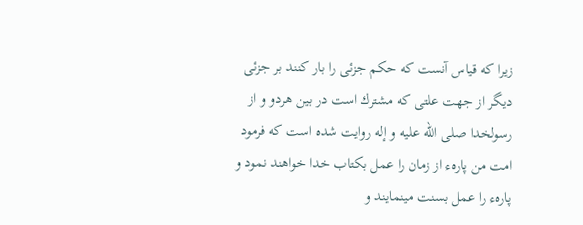زيرا كه قياس آنست كه حكم جزئى را بار كنند بر جزئى ديگر از جهت علتى كه مشترك است در بين هردو و از رسولخدا صلى اللّه عليه و إله روايت شده است كه فرمود امت من پارهء از زمان را عمل بكتاب خدا خواهند نمود و پارهء را عمل بسنت مينمايند و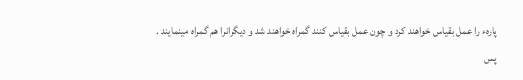پارهء را عمل بقياس خواهند كرد و چون عمل بقياس كنند گمراه خواهند شد و ديگرانرا هم گمراه مينمايند . پس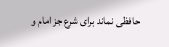حافظى نماند براى شرع جز امام و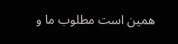همين است مطلوب ما و